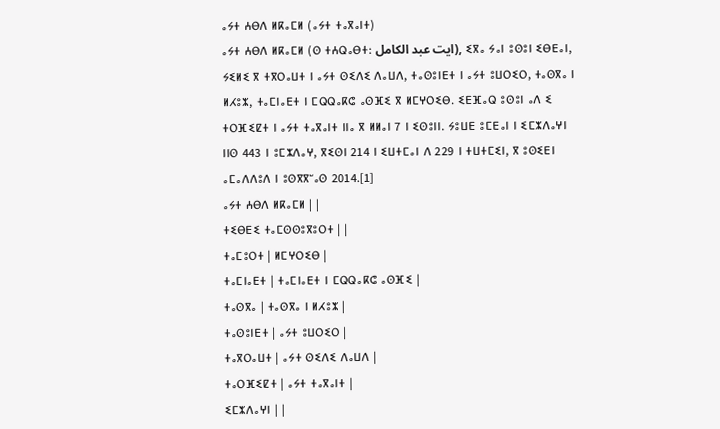ⴰⵢⵜ ⵄⴱⴷ ⵍⴽⴰⵎⵍ (ⴰⵢⵜ ⵜⴰⴳⴰⵏⵜ)
ⴰⵢⵜ ⵄⴱⴷ ⵍⴽⴰⵎⵍ (ⵙ ⵜⵄⵕⴰⴱⵜ: ايت عبد الكامل), ⵉⴳⴰ ⵢⴰⵏ ⵓⵙⵓⵏ ⵉⴱⴹⴰⵏ, ⵢⵉⵍⵉ ⴳ ⵜⴳⵔⴰⵡⵜ ⵏ ⴰⵢⵜ ⵙⵉⴷⵉ ⴷⴰⵡⴷ, ⵜⴰⵙⵓⵏⴹⵜ ⵏ ⴰⵢⵜ ⵓⵡⵔⵉⵔ, ⵜⴰⵙⴳⴰ ⵏ ⵍⵃⵓⵣ, ⵜⴰⵎⵏⴰⴹⵜ ⵏ ⵎⵕⵕⴰⴽⵛ ⴰⵙⴼⵉ ⴳ ⵍⵎⵖⵔⵉⴱ. ⵉⴹⴼⴰⵕ ⵓⵙⵓⵏ ⴰⴷ ⵉ ⵜⵔⴼⵉⵇⵜ ⵏ ⴰⵢⵜ ⵜⴰⴳⴰⵏⵜ ⵏⵏⴰ ⴳ ⵍⵍⴰⵏ 7 ⵏ ⵉⵙⵓⵏⵏ. ⵢⵓⵡⴹ ⵓⵎⴹⴰⵏ ⵏ ⵉⵎⵣⴷⴰⵖⵏ ⵏⵏⵙ 443 ⵏ ⵓⵎⵣⴷⴰⵖ, ⴳⵉⵙⵏ 214 ⵏ ⵉⵡⵜⵎⴰⵏ ⴷ 229 ⵏ ⵜⵡⵜⵎⵉⵏ, ⴳ ⵓⵙⵉⴹⵏ ⴰⵎⴰⴷⴷⵓⴷ ⵏ ⵓⵙⴳⴳⵯⴰⵙ 2014.[1]
ⴰⵢⵜ ⵄⴱⴷ ⵍⴽⴰⵎⵍ | |
ⵜⵉⴱⴹⵉ ⵜⴰⵎⵙⵙⵓⴳⵓⵔⵜ | |
ⵜⴰⵎⵓⵔⵜ | ⵍⵎⵖⵔⵉⴱ |
ⵜⴰⵎⵏⴰⴹⵜ | ⵜⴰⵎⵏⴰⴹⵜ ⵏ ⵎⵕⵕⴰⴽⵛ ⴰⵙⴼⵉ |
ⵜⴰⵙⴳⴰ | ⵜⴰⵙⴳⴰ ⵏ ⵍⵃⵓⵣ |
ⵜⴰⵙⵓⵏⴹⵜ | ⴰⵢⵜ ⵓⵡⵔⵉⵔ |
ⵜⴰⴳⵔⴰⵡⵜ | ⴰⵢⵜ ⵙⵉⴷⵉ ⴷⴰⵡⴷ |
ⵜⴰⵔⴼⵉⵇⵜ | ⴰⵢⵜ ⵜⴰⴳⴰⵏⵜ |
ⵉⵎⵣⴷⴰⵖⵏ | |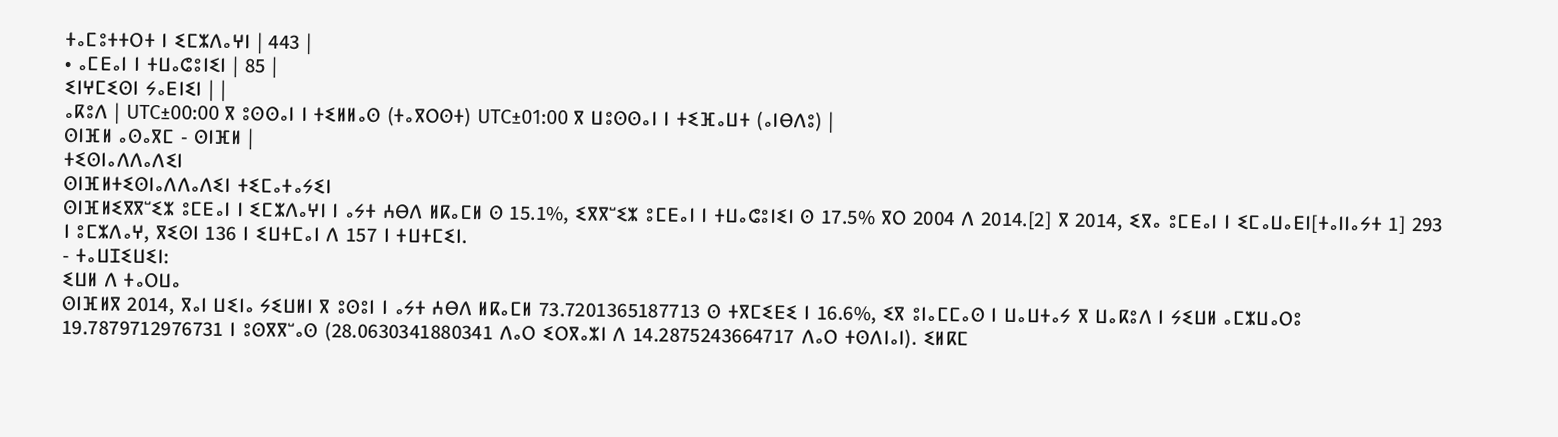ⵜⴰⵎⵓⵜⵜⵔⵜ ⵏ ⵉⵎⵣⴷⴰⵖⵏ | 443 |
• ⴰⵎⴹⴰⵏ ⵏ ⵜⵡⴰⵛⵓⵏⵉⵏ | 85 |
ⵉⵏⵖⵎⵉⵙⵏ ⵢⴰⴹⵏⵉⵏ | |
ⴰⴽⵓⴷ | UTC±00:00 ⴳ ⵓⵙⵙⴰⵏ ⵏ ⵜⵉⵍⵍⴰⵙ (ⵜⴰⴳⵔⵙⵜ) UTC±01:00 ⴳ ⵡⵓⵙⵙⴰⵏ ⵏ ⵜⵉⴼⴰⵡⵜ (ⴰⵏⴱⴷⵓ) |
ⵙⵏⴼⵍ ⴰⵙⴰⴳⵎ - ⵙⵏⴼⵍ |
ⵜⵉⵙⵏⴰⴷⴷⴰⴷⵉⵏ
ⵙⵏⴼⵍⵜⵉⵙⵏⴰⴷⴷⴰⴷⵉⵏ ⵜⵉⵎⴰⵜⴰⵢⵉⵏ
ⵙⵏⴼⵍⵉⴳⴳⵯⵉⵣ ⵓⵎⴹⴰⵏ ⵏ ⵉⵎⵣⴷⴰⵖⵏ ⵏ ⴰⵢⵜ ⵄⴱⴷ ⵍⴽⴰⵎⵍ ⵙ 15.1%, ⵉⴳⴳⵯⵉⵣ ⵓⵎⴹⴰⵏ ⵏ ⵜⵡⴰⵛⵓⵏⵉⵏ ⵙ 17.5% ⴳⵔ 2004 ⴷ 2014.[2] ⴳ 2014, ⵉⴳⴰ ⵓⵎⴹⴰⵏ ⵏ ⵉⵎⴰⵡⴰⴹⵏ[ⵜⴰⵏⵏⴰⵢⵜ 1] 293 ⵏ ⵓⵎⵣⴷⴰⵖ, ⴳⵉⵙⵏ 136 ⵏ ⵉⵡⵜⵎⴰⵏ ⴷ 157 ⵏ ⵜⵡⵜⵎⵉⵏ.
- ⵜⴰⵡⵊⵉⵡⵉⵏ:
ⵉⵡⵍ ⴷ ⵜⴰⵔⵡⴰ
ⵙⵏⴼⵍⴳ 2014, ⴳⴰⵏ ⵡⵉⵏⴰ ⵢⵉⵡⵍⵏ ⴳ ⵓⵙⵓⵏ ⵏ ⴰⵢⵜ ⵄⴱⴷ ⵍⴽⴰⵎⵍ 73.7201365187713 ⵙ ⵜⴳⵎⵉⴹⵉ ⵏ 16.6%, ⵉⴳ ⵓⵏⴰⵎⵎⴰⵙ ⵏ ⵡⴰⵡⵜⴰⵢ ⴳ ⵡⴰⴽⵓⴷ ⵏ ⵢⵉⵡⵍ ⴰⵎⵣⵡⴰⵔⵓ 19.7879712976731 ⵏ ⵓⵙⴳⴳⵯⴰⵙ (28.0630341880341 ⴷⴰⵔ ⵉⵔⴳⴰⵣⵏ ⴷ 14.2875243664717 ⴷⴰⵔ ⵜⵙⴷⵏⴰⵏ). ⵉⵍⴽⵎ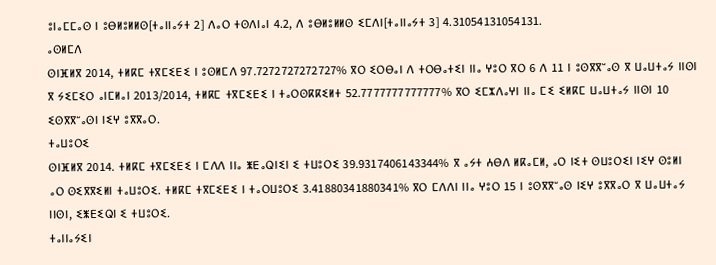ⵓⵏⴰⵎⵎⴰⵙ ⵏ ⵓⴱⵍⵓⵍⵍⵙ[ⵜⴰⵏⵏⴰⵢⵜ 2] ⴷⴰⵔ ⵜⵙⴷⵏⴰⵏ 4.2, ⴷ ⵓⴱⵍⵓⵍⵍⵙ ⵉⵎⴷⵏ[ⵜⴰⵏⵏⴰⵢⵜ 3] 4.31054131054131.
ⴰⵙⵍⵎⴷ
ⵙⵏⴼⵍⴳ 2014, ⵜⵍⴽⵎ ⵜⴳⵎⵉⴹⵉ ⵏ ⵓⵙⵍⵎⴷ 97.7272727272727% ⴳⵔ ⵉⵔⴱⴰⵏ ⴷ ⵜⵔⴱⴰⵜⵉⵏ ⵏⵏⴰ ⵖⵓⵔ ⴳⵔ 6 ⴷ 11 ⵏ ⵓⵙⴳⴳⵯⴰⵙ ⴳ ⵡⴰⵡⵜⴰⵢ ⵏⵏⵙⵏ ⴳ ⵢⵉⵎⵉⵔ ⴰⵏⵎⵍⴰⵏ 2013/2014, ⵜⵍⴽⵎ ⵜⴳⵎⵉⴹⵉ ⵏ ⵜⴰⵔⵙⴽⴽⵉⵍⵜ 52.7777777777777% ⴳⵔ ⵉⵎⵣⴷⴰⵖⵏ ⵏⵏⴰ ⵎⵉ ⵉⵍⴽⵎ ⵡⴰⵡⵜⴰⵢ ⵏⵏⵙⵏ 10 ⵉⵙⴳⴳⵯⴰⵙⵏ ⵏⵉⵖ ⵓⴳⴳⴰⵔ.
ⵜⴰⵡⵓⵔⵉ
ⵙⵏⴼⵍⴳ 2014. ⵜⵍⴽⵎ ⵜⴳⵎⵉⴹⵉ ⵏ ⵎⴷⴷ ⵏⵏⴰ ⵥⴹⴰⵕⵏⵉⵏ ⵉ ⵜⵡⵓⵔⵉ 39.9317406143344% ⴳ ⴰⵢⵜ ⵄⴱⴷ ⵍⴽⴰⵎⵍ, ⴰⵔ ⵏⵉⵜ ⵙⵡⵓⵔⵉⵏ ⵏⵉⵖ ⵙⵓⵍⵏ ⴰⵔ ⵙⵉⴳⴳⵉⵍⵏ ⵜⴰⵡⵓⵔⵉ. ⵜⵍⴽⵎ ⵜⴳⵎⵉⴹⵉ ⵏ ⵜⴰⵔⵡⵓⵔⵉ 3.41880341880341% ⴳⵔ ⵎⴷⴷⵏ ⵏⵏⴰ ⵖⵓⵔ 15 ⵏ ⵓⵙⴳⴳⵯⴰⵙ ⵏⵉⵖ ⵓⴳⴳⴰⵔ ⴳ ⵡⴰⵡⵜⴰⵢ ⵏⵏⵙⵏ, ⵉⵥⴹⵉⵕⵏ ⵉ ⵜⵡⵓⵔⵉ.
ⵜⴰⵏⵏⴰⵢⵉⵏ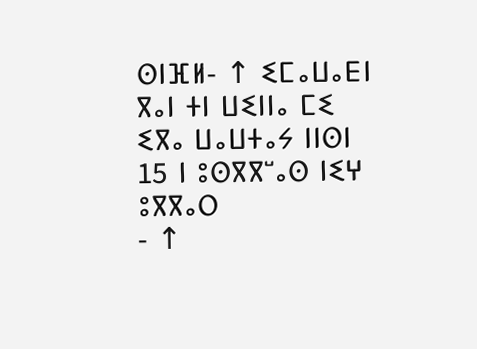ⵙⵏⴼⵍ- ↑ ⵉⵎⴰⵡⴰⴹⵏ ⴳⴰⵏ ⵜⵏ ⵡⵉⵏⵏⴰ ⵎⵉ ⵉⴳⴰ ⵡⴰⵡⵜⴰⵢ ⵏⵏⵙⵏ 15 ⵏ ⵓⵙⴳⴳⵯⴰⵙ ⵏⵉⵖ ⵓⴳⴳⴰⵔ
- ↑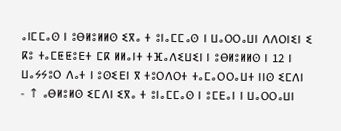ⴰⵏⵎⵎⴰⵙ ⵏ ⵓⴱⵍⵓⵍⵍⵙ ⵉⴳⴰ ⵜ ⵓⵏⴰⵎⵎⴰⵙ ⵏ ⵡⴰⵔⵔⴰⵡⵏ ⴷⴷⵔⵏⵉⵏ ⵉ ⴽⵓ ⵜⴰⵎⵟⵟⵓⴹⵜ ⵎⴽ ⵍⵍⴰⵏⵜ ⵜⴼⴰⴷⵉⵡⵉⵏ ⵏ ⵓⴱⵍⵓⵍⵍⵙ ⵏ 12 ⵏ ⵡⴰⵢⵢⵓⵔ ⴷⴰⵜ ⵏ ⵓⵙⵉⴹⵏ ⴳ ⵜⵓⵔⴷⵔⵜ ⵜⴰⵎⴰⵔⵔⴰⵡⵜ ⵏⵏⵙ ⵉⵎⴷⵏ
- ↑ ⴰⴱⵍⵓⵍⵙ ⵉⵎⴷⵏ ⵉⴳⴰ ⵜ ⵓⵏⴰⵎⵎⴰⵙ ⵏ ⵓⵎⴹⴰⵏ ⵏ ⵡⴰⵔⵔⴰⵡⵏ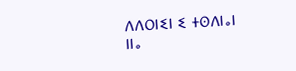ⴷⴷⵔⵏⵉⵏ ⵉ ⵜⵙⴷⵏⴰⵏ ⵏⵏⴰ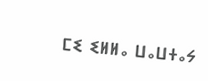ⵎⵉ ⵉⵍⵍⴰ ⵡⴰⵡⵜⴰⵢ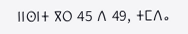ⵏⵏⵙⵏⵜ ⴳⵔ 45 ⴷ 49, ⵜⵎⴷⴰ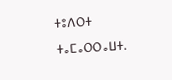ⵜⵓⴷⵔⵜ ⵜⴰⵎⴰⵔⵔⴰⵡⵜ.